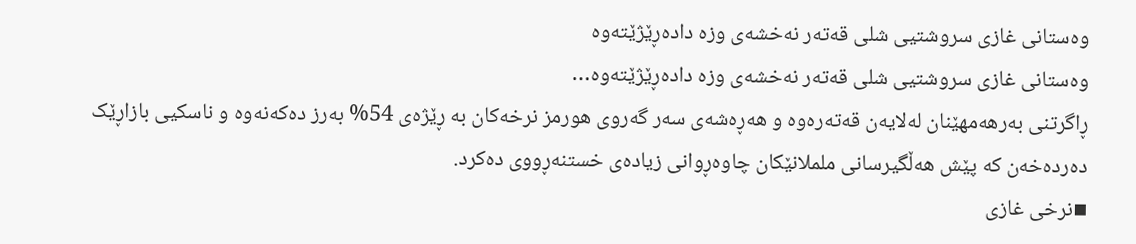وەستانی غازی سروشتیی شلی قەتەر نەخشەی وزە دادەڕێژێتەوە
وەستانی غازی سروشتیی شلی قەتەر نەخشەی وزە دادەڕێژێتەوە…
ڕاگرتنی بەرهەمهێنان لەلایەن قەتەرەوە و هەڕەشەی سەر گەروی هورمز نرخەکان بە ڕێژەی 54% بەرز دەکەنەوە و ناسکیی بازاڕێک دەردەخەن کە پێش هەڵگیرسانی ململانێکان چاوەڕوانی زیادەی خستنەڕووی دەکرد.
▪نرخی غازی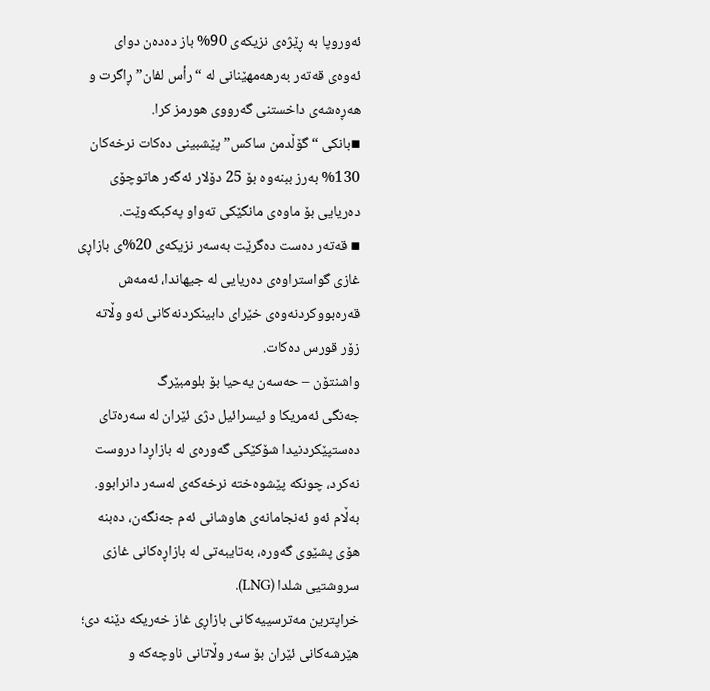ئەوروپا بە ڕێژەی نزیکەی 90% باز دەدەن دوای ئەوەی قەتەر بەرهەمهێنانی لە “رأس لفان” ڕاگرت و هەڕەشەی داخستنی گەرووی هورمز کرا.
▪بانکی “گۆڵدمن ساکس” پێشبینی دەکات نرخەکان 130% بەرز ببنەوە بۆ 25 دۆلار ئەگەر هاتوچۆی دەریایی بۆ ماوەی مانگێکی تەواو پەکبکەوێت.
▪ قەتەر دەست دەگرێت بەسەر نزیکەی 20%ی بازاڕی غازی گواستراوەی دەریایی لە جیهاندا، ئەمەش قەرەبووکردنەوەی خێرای دابینکردنەکانی ئەو وڵاتە زۆر قورس دەکات.
واشنتۆن – حەسەن یەحیا بۆ بلومبێرگ
جەنگی ئەمریکا و ئیسرائیل دژی ئێران لە سەرەتای دەستپێکردنیدا شۆکێکی گەورەی لە بازاڕدا دروست نەکرد، چونکە پێشوەختە نرخەکەی لەسەر دانرابوو. بەڵام ئەو ئەنجامانەی هاوشانی ئەم جەنگەن، دەبنە هۆی پشێوی گەورە، بەتایبەتی لە بازاڕەکانی غازی سروشتیی شلدا (LNG).
خراپترین مەترسییەکانی بازاڕی غاز خەریکە دێنە دی؛ هێرشەکانی ئێران بۆ سەر وڵاتانی ناوچەکە و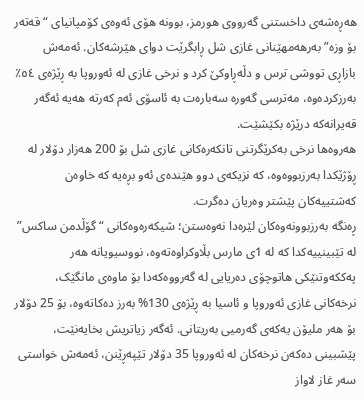هەڕەشەی داخستنی گەرووی هورمز، بوونە هۆی ئەوەی کۆمپانیای “قەتەر بۆ وزە” بەرهەمهێنانی غازی شل ڕابگرێت دوای هێرشەکان. ئەمەش بازاڕی تووشی ترس و دڵەڕاوکێ کرد و نرخی غازی لە ئەوروپا بە ڕێژەی ٥٤٪ بەرزکردەوە، مەترسی گەورە سەبارەت بە ئاسۆی ئەم کەرتە هەیە ئەگەر قەیرانەکە درێژە بکێشێت.
هەروەها نرخی بەکرێگرتنی تانکەرەکانی غازی شل بۆ 200 هەزار دۆلار لە ڕۆژێکدا بەرزبووەوە، کە نزیکەی دوو هێندەی ئەو بڕەیە کە خاوەن کەشتییەکان پێشتر وەریان دەگرت.
ڕەنگە بەرزبوونەوەکان لێرەدا نەوەستن؛ شیکەرەوەکانی “گۆڵدمن ساکس” لە تێبینییەکدا کە لە 1ی مارس بڵاوکراوەتەوە، نووسیویانە هەر پەککەوتنێکی هاتوچۆی دەریایی لە گەرووەکەدا بۆ ماوەی مانگێک، نرخەکانی غازی ئەوروپا و ئاسیا بە ڕێژەی 130% بەرز دەکاتەوە، بۆ 25 دۆلار بۆ هەر ملیۆن یەکەی گەرمیی بەریتانی. ئەگەر زیاتریش بخایەنێت، پێشبینی دەکەن نرخەکان لە ئەوروپا 35 دۆلار تێپەڕێنن، ئەمەش خواستی سەر غاز لاواز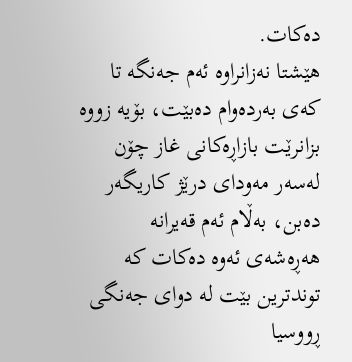دەکات.
هێشتا نەزانراوە ئەم جەنگە تا کەی بەردەوام دەبێت، بۆیە زووە بزانرێت بازاڕەکانی غاز چۆن لەسەر مەودای درێژ کاریگەر دەبن، بەڵام ئەم قەیرانە هەڕەشەی ئەوە دەکات کە توندترین بێت لە دوای جەنگی ڕووسیا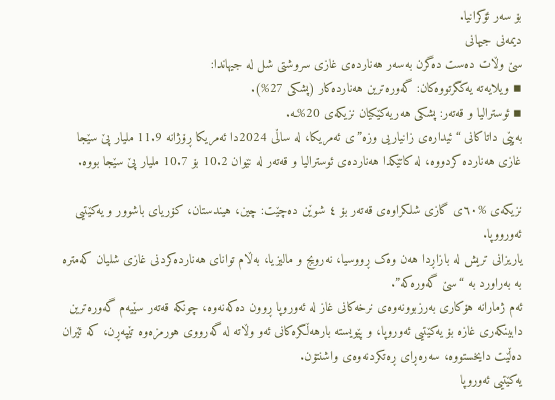بۆ سەر ئۆکرانیا.
دیمەنی جیهانی
سێ وڵات دەست دەگرن بەسەر هەناردەی غازی سروشتی شل لە جیهاندا:
▪ ویلایەتە یەکگرتووەکان: گەورەترین هەناردەکار (پشکی 27%).
▪ ئوسترالیا و قەتەر: پشکی هەریەکێکیان نزیکەی 20%ـە.
بەپێی داتاکانی “ئیدارەی زانیاریی وزە”ی ئەمریکا، لە ساڵی 2024دا ئەمریکا ڕۆژانە 11.9 ملیار پێ سێجا غازی هەناردە کردووە، لە کاتێکدا هەناردەی ئوسترالیا و قەتەر لە نێوان 10.2 بۆ 10.7 ملیار پێ سێجا بووە.

نزیکەی %٦٠ی گازی شلکراوەی قەتەر بۆ ٤ شوێن دەچێت: چین، هیندستان، کۆریای باشوور و یەکێتیی ئەورووپا.
یاریزانی تریش لە بازاڕدا هەن وەک ڕووسیا، نەرویج و مالیزیا، بەڵام توانای هەناردەکردنی غازی شلیان کەمترە بە بەراورد بە “سێ گەورەکە”.
ئەم ژمارانە هۆکاری بەرزبوونەوەی نرخەکانی غاز لە ئەوروپا ڕوون دەکەنەوە، چونکە قەتەر سێیەم گەورەترین دابینکەری غازە بۆ یەکێتیی ئەوروپا، و پێویستە بارهەڵگرەکانی ئەو وڵاتە لە گەرووی هورمزەوە تێپەڕن، کە ئێران دەڵێت دایخستووە، سەرەڕای ڕەتکردنەوەی واشنتۆن.
یەکێتیی ئەوروپا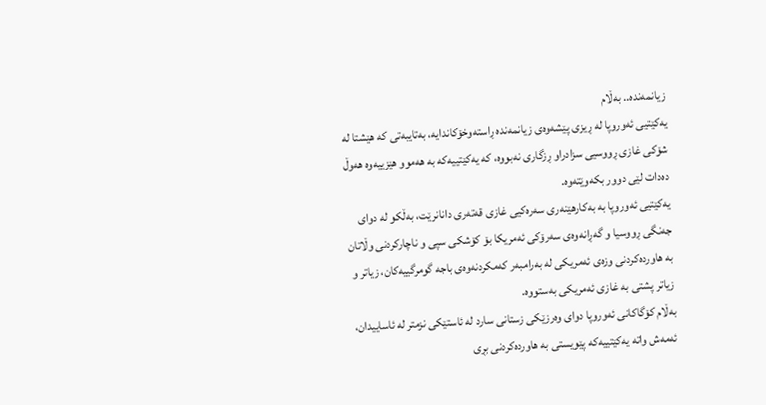زیانمەندە.. بەڵام
یەکێتیی ئەوروپا لە ڕیزی پێشەوەی زیانمەندە ڕاستەوخۆکاندایە، بەتایبەتی کە هێشتا لە شۆکی غازی ڕووسیی سزادراو ڕزگاری نەبووە، کە یەکێتییەکە بە هەموو هێزییەوە هەوڵ دەدات لێی دوور بکەوێتەوە.
یەکێتیی ئەوروپا بە بەکارهێنەری سەرەکیی غازی قەتەری دانانرێت، بەڵکو لە دوای جەنگی ڕووسیا و گەڕانەوەی سەرۆکی ئەمریکا بۆ کۆشکی سپی و ناچارکردنی وڵاتان بە هاوردەکردنی وزەی ئەمریکی لە بەرامبەر کەمکردنەوەی باجە گومرگییەکان، زیاتر و زیاتر پشتی بە غازی ئەمریکی بەستووە.
بەڵام کۆگاکانی ئەوروپا دوای وەرزێکی زستانی سارد لە ئاستێکی نزمتر لە ئاساییدان، ئەمەش واتە یەکێتییەکە پێویستی بە هاوردەکردنی بڕی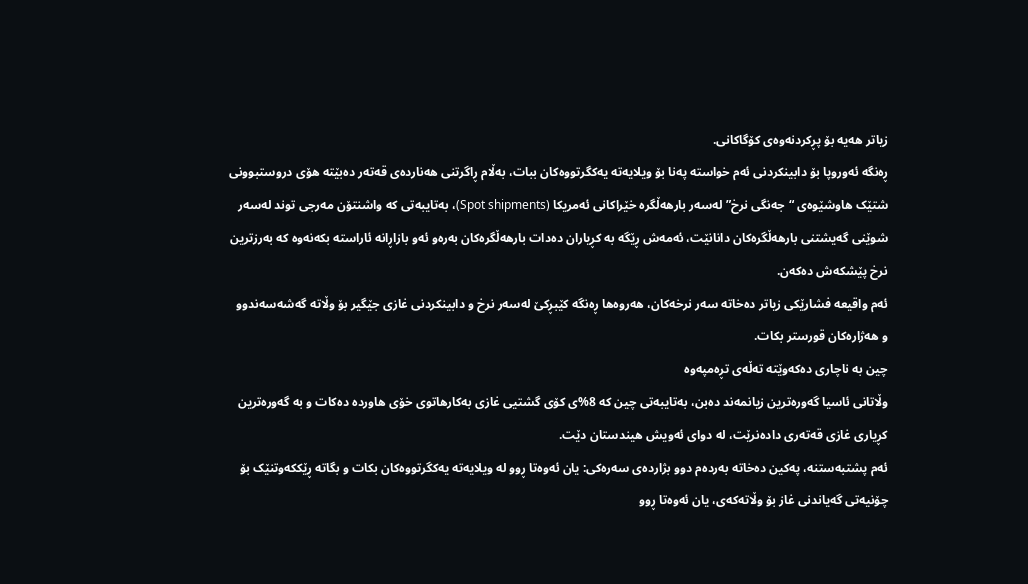زیاتر هەیە بۆ پڕکردنەوەی کۆگاکانی.
ڕەنگە ئەوروپا بۆ دابینکردنی ئەم خواستە پەنا بۆ ویلایەتە یەکگرتووەکان ببات، بەڵام ڕاگرتنی هەناردەی قەتەر دەبێتە هۆی دروستبوونی شتێک هاوشێوەی “جەنگی نرخ” لەسەر بارهەڵگرە خێراکانی ئەمریکا (Spot shipments)، بەتایبەتی کە واشنتۆن مەرجی توند لەسەر شوێنی گەیشتنی بارهەڵگرەکان دانانێت، ئەمەش ڕێگە بە کڕیاران دەدات بارهەڵگرەکان بەرەو ئەو بازاڕانە ئاراستە بکەنەوە کە بەرزترین نرخ پێشکەش دەکەن.
ئەم واقیعە فشارێکی زیاتر دەخاتە سەر نرخەکان، هەروەها ڕەنگە کێبڕکێ لەسەر نرخ و دابینکردنی غازی جێگیر بۆ وڵاتە گەشەسەندوو و هەژارەکان قورستر بکات.
چین بە ناچاری دەکەوێتە تەڵەی تڕەمپەوە
وڵاتانی ئاسیا گەورەترین زیانمەند دەبن، بەتایبەتی چین کە 8%ی کۆی گشتیی غازی بەکارهاتوی خۆی هاوردە دەکات و بە گەورەترین کڕیاری غازی قەتەری دادەنرێت، لە دوای ئەویش هیندستان دێت.
ئەم پشتبەستنە، پەکین دەخاتە بەردەم دوو بژاردەی سەرەکی: یان ئەوەتا ڕوو لە ویلایەتە یەکگرتووەکان بکات و بگاتە ڕێککەوتنێک بۆ چۆنیەتی گەیاندنی غاز بۆ وڵاتەکەی، یان ئەوەتا ڕوو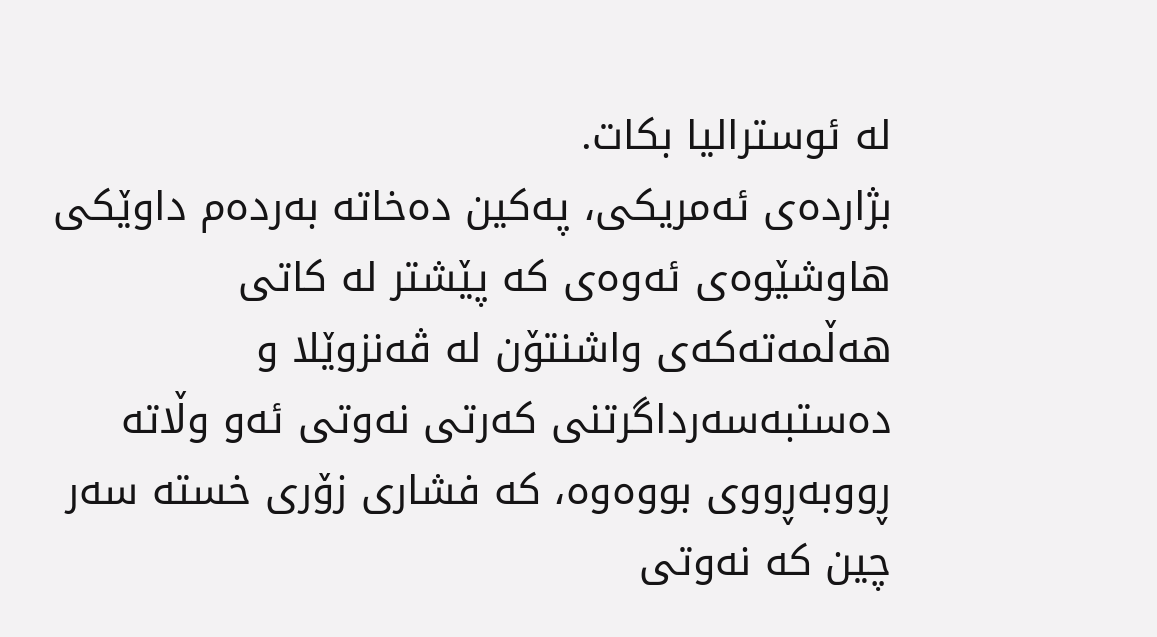لە ئوسترالیا بکات.
بژاردەی ئەمریکی، پەکین دەخاتە بەردەم داوێکی هاوشێوەی ئەوەی کە پێشتر لە کاتی هەڵمەتەکەی واشنتۆن لە ڤەنزوێلا و دەستبەسەرداگرتنی کەرتی نەوتی ئەو وڵاتە ڕووبەڕووی بووەوە، کە فشاری زۆری خستە سەر چین کە نەوتی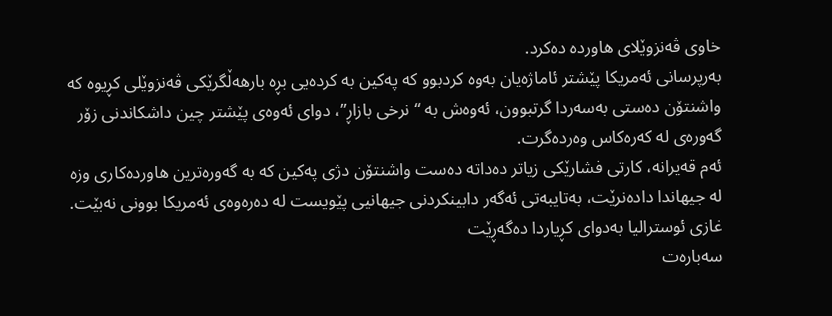خاوی ڤەنزوێلای هاوردە دەکرد.
بەرپرسانی ئەمریکا پێشتر ئاماژەیان بەوە کردبوو کە پەکین بە کردەیی بڕە بارهەڵگرێکی ڤەنزوێلی کڕیوە کە واشنتۆن دەستی بەسەردا گرتبوون، ئەوەش بە “نرخی بازاڕ”، دوای ئەوەی پێشتر چین داشکاندنی زۆر گەورەی لە کەرەکاس وەردەگرت.
ئەم قەیرانە، کارتی فشارێکی زیاتر دەداتە دەست واشنتۆن دژی پەکین کە بە گەورەترین هاوردەکاری وزە لە جیهاندا دادەنرێت، بەتایبەتی ئەگەر دابینکردنی جیهانیی پێویست لە دەرەوەی ئەمریکا بوونی نەبێت.
غازی ئوسترالیا بەدوای کڕیاردا دەگەڕێت
سەبارەت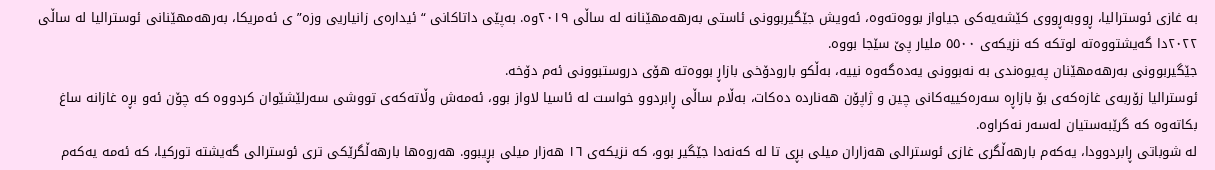بە غازی ئوسترالیا، ڕووبەڕووی کێشەیەکی جیاواز بووەتەوە، ئەویش جێگیربوونی ئاستی بەرهەمهێنانە لە ساڵی ٢٠١٩وە. بەپێی داتاکانی “ئیدارەی زانیاریی وزە”ی ئەمریکا، بەرهەمهێنانی ئوسترالیا لە ساڵی ٢٠٢٢دا گەیشتووەتە لوتکە کە نزیکەی ٥٥٠٠ ملیار پێ سێجا بووە.
جێگیربوونی بەرهەمهێنان پەیوەندی بە نەبوونی یەدەگەوە نییە، بەڵکو بارودۆخی بازاڕ بووەتە هۆی دروستبوونی ئەم دۆخە.
ئوسترالیا زۆربەی غازەکەی بۆ بازاڕە سەرەکییەکانی چین و ژاپۆن هەناردە دەکات، بەڵام ساڵی ڕابردوو خواست لە ئاسیا لاواز بوو، ئەمەش وڵاتەکەی تووشی سەرلێشێوان کردووە کە چۆن ئەو بڕە غازانە ساغ بکاتەوە کە گرێبەستیان لەسەر نەکراوە.
لە شوباتی ڕابردوودا، یەکەم بارهەڵگری غازی ئوسترالی هەزاران میلی بڕی تا لە کەنەدا جێگیر بوو، کە نزیکەی ١٦ هەزار میلی بڕیبوو. هەروەها بارهەڵگرێکی تری ئوسترالی گەیشتە تورکیا، کە ئەمە یەکەم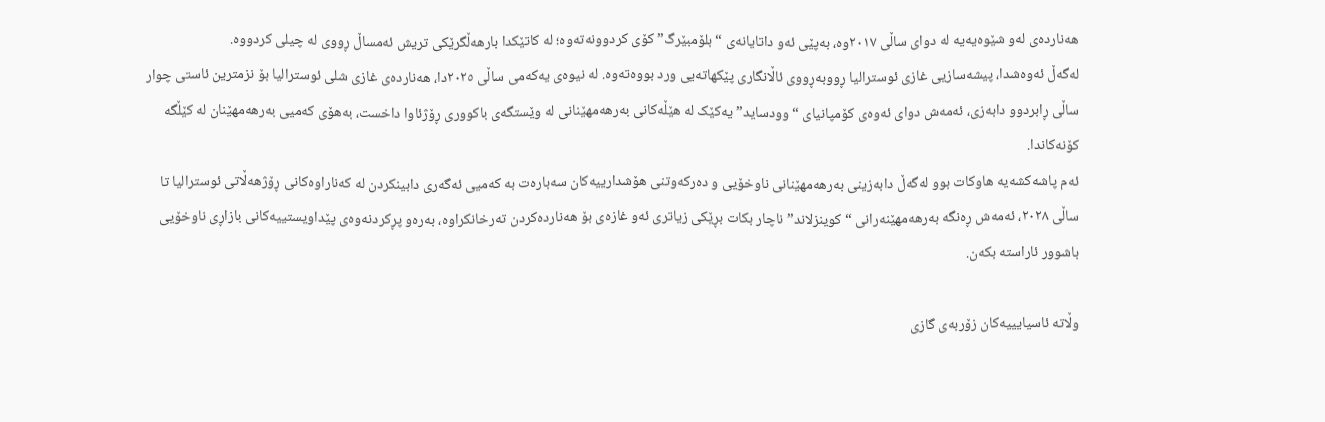هەناردەی لەو شێوەیەیە لە دوای ساڵی ٢٠١٧وە، بەپێی ئەو داتایانەی “بلۆمبێرگ” کۆی کردوونەتەوە؛ لە کاتێکدا بارهەڵگرێکی تریش ئەمساڵ ڕووی لە چیلی کردووە.
لەگەڵ ئەوەشدا، پیشەسازیی غازی ئوسترالیا ڕووبەڕووی ئاڵانگاری پێکهاتەیی ورد بووەتەوە. لە نیوەی یەکەمی ساڵی ٢٠٢٥دا، هەناردەی غازی شلی ئوسترالیا بۆ نزمترین ئاستی چوار ساڵی ڕابردوو دابەزی، ئەمەش دوای ئەوەی کۆمپانیای “وودساید” یەکێک لە هێڵەکانی بەرهەمهێنانی لە وێستگەی باکووری ڕۆژئاوا داخست، بەهۆی کەمیی بەرهەمهێنان لە کێڵگە کۆنەکاندا.
ئەم پاشەکشەیە هاوکات بوو لەگەڵ دابەزینی بەرهەمهێنانی ناوخۆیی و دەرکەوتنی هۆشدارییەکان سەبارەت بە کەمیی ئەگەری دابینکردن لە کەناراوەکانی ڕۆژهەڵاتی ئوسترالیا تا ساڵی ٢٠٢٨، ئەمەش ڕەنگە بەرهەمهێنەرانی “کوینزلاند” ناچار بکات بڕێکی زیاتری ئەو غازەی بۆ هەناردەکردن تەرخانکراوە، بەرەو پڕکردنەوەی پێداویستییەکانی بازاڕی ناوخۆیی باشوور ئاراستە بکەن.

وڵاتە ئاسیایییەکان زۆربەی گازی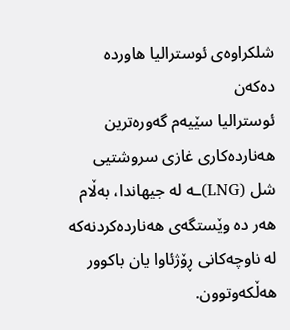شلکراوەی ئوسترالیا هاوردە دەکەن
ئوسترالیا سێیەم گەورەترین هەناردەکاری غازی سروشتیی شل (LNG)ـە لە جیهاندا، بەڵام هەر دە وێستگەی هەناردەکردنەکە لە ناوچەکانی ڕۆژئاوا یان باکوور هەڵکەوتوون.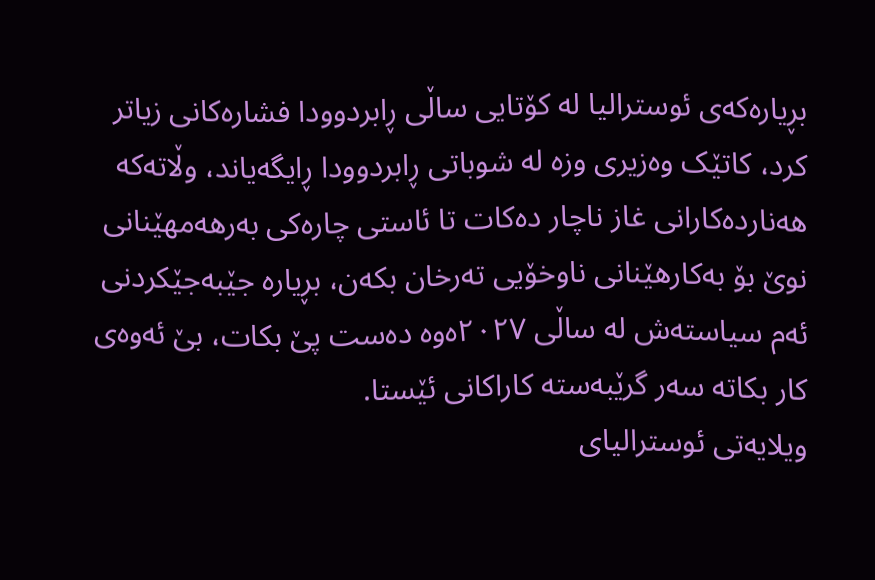بڕیارەکەی ئوسترالیا لە کۆتایی ساڵی ڕابردوودا فشارەکانی زیاتر کرد، کاتێک وەزیری وزە لە شوباتی ڕابردوودا ڕایگەیاند، وڵاتەکە هەناردەکارانی غاز ناچار دەکات تا ئاستی چارەکی بەرهەمهێنانی نوێ بۆ بەکارهێنانی ناوخۆیی تەرخان بکەن، بڕیارە جێبەجێکردنی ئەم سیاستەش لە ساڵی ٢٠٢٧ەوە دەست پێ بکات، بێ ئەوەی کار بکاتە سەر گرێبەستە کاراکانی ئێستا.
ویلایەتی ئوسترالیای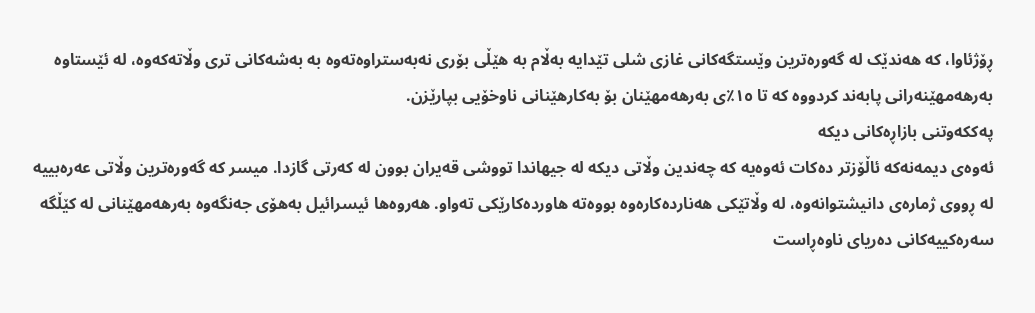ڕۆژئاوا، کە هەندێک لە گەورەترین وێستگەکانی غازی شلی تێدایە بەڵام بە هێڵی بۆری نەبەستراوەتەوە بە بەشەکانی تری وڵاتەکەوە، لە ئێستاوە بەرهەمهێنەرانی پابەند کردووە کە تا ١٥٪ی بەرهەمهێنان بۆ بەکارهێنانی ناوخۆیی بپارێزن.
پەککەوتنی بازاڕەکانی دیکە
ئەوەی دیمەنەکە ئاڵۆزتر دەکات ئەوەیە کە چەندین وڵاتی دیکە لە جیهاندا تووشی قەیران بوون لە کەرتی گازدا. میسر کە گەورەترین وڵاتی عەرەبییە لە ڕووی ژمارەی دانیشتوانەوە، لە وڵاتێکی هەناردەکارەوە بووەتە هاوردەکارێکی تەواو. هەروەها ئیسرائیل بەهۆی جەنگەوە بەرهەمهێنانی لە کێڵگە سەرەکییەکانی دەریای ناوەڕاست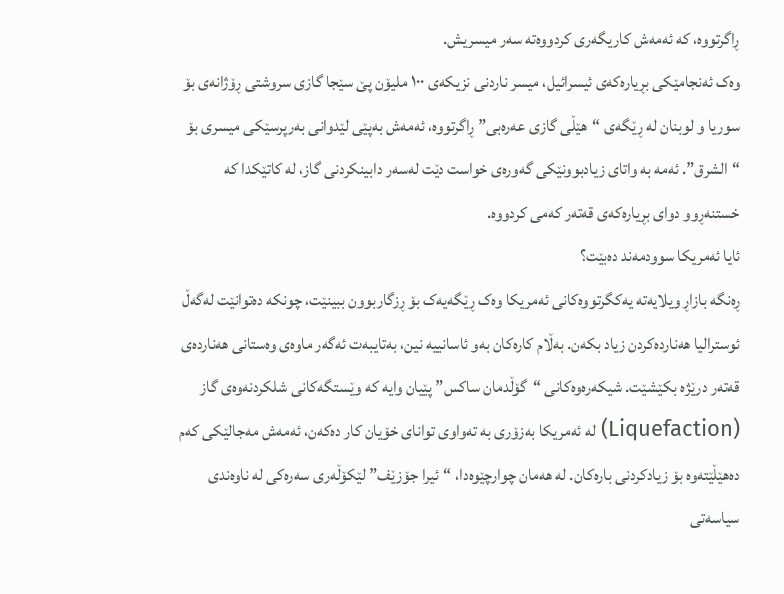ڕاگرتووە، کە ئەمەش کاریگەری کردووەتە سەر میسریش.
وەک ئەنجامێکی بڕیارەکەی ئیسرائیل، میسر ناردنی نزیکەی ١٠٠ ملیۆن پێ سێجا گازی سروشتی ڕۆژانەی بۆ سوریا و لوبنان لە ڕێگەی “هێڵی گازی عەرەبی” ڕاگرتووە، ئەمەش بەپێی لێدوانی بەرپرسێکی میسری بۆ “الشرق”. ئەمە بە واتای زیادبوونێکی گەورەی خواست دێت لەسەر دابینکردنی گاز، لە کاتێکدا کە خستنەڕوو دوای بڕیارەکەی قەتەر کەمی کردووە.
ئایا ئەمریکا سوودمەند دەبێت؟
ڕەنگە بازاڕ ویلایەتە یەکگرتووەکانی ئەمریکا وەک ڕێگەیەک بۆ ڕزگاربوون ببینێت، چونکە دەتوانێت لەگەڵ ئوسترالیا هەناردەکردن زیاد بکەن. بەڵام کارەکان بەو ئاسانییە نین، بەتایبەت ئەگەر ماوەی وەستانی هەناردەی قەتەر درێژە بکێشێت. شیکەرەوەکانی “گۆڵدمان ساکس” پێیان وایە کە وێستگەکانی شلکردنەوەی گاز (Liquefaction) لە ئەمریکا بەزۆری بە تەواوی توانای خۆیان کار دەکەن، ئەمەش مەجالێکی کەم دەهێڵێتەوە بۆ زیادکردنی بارەکان. لە هەمان چوارچێوەدا، “ئیرا جۆزێف” لێکۆڵەری سەرەکی لە ناوەندی سیاسەتی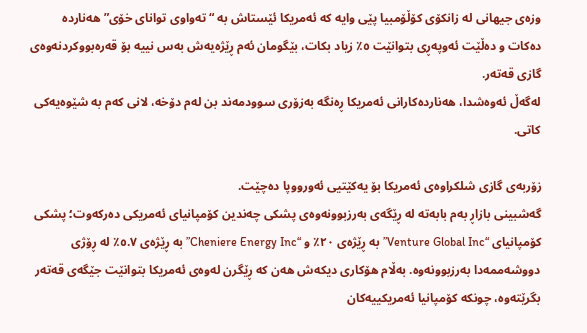وزەی جیهانی لە زانکۆی کۆڵۆمبیا پێی وایە کە ئەمریکا ئێستاش بە “تەواوی توانای خۆی” هەناردە دەکات و دەڵێت ئەوپەڕی بتوانێت ٥٪ زیاد بکات، بێگومان ئەم ڕێژەیەش بەس نییە بۆ قەرەبووکردنەوەی گازی قەتەر.
لەگەڵ ئەوەشدا، هەناردەکارانی ئەمریکا ڕەنگە بەزۆری سوودمەند بن لەم دۆخە، لانی کەم بە شێوەیەکی کاتی.

زۆربەی گازی شلکراوەی ئەمریکا بۆ یەکێتیی ئەورووپا دەچێت.
گەشبینی بازاڕ بەم بابەتە لە ڕێگەی بەرزبوونەوەی پشکی چەندین کۆمپانیای ئەمریکی دەرکەوت؛ پشکی کۆمپانیای “Venture Global Inc” بە ڕێژەی ٢٠٪ و “Cheniere Energy Inc” بە ڕێژەی ٥.٧٪ لە ڕۆژی دووشەممەدا بەرزبوونەوە. بەڵام هۆکاری دیکەش هەن کە ڕێگرن لەوەی ئەمریکا بتوانێت جێگەی قەتەر بگرێتەوە، چونکە کۆمپانیا ئەمریکییەکان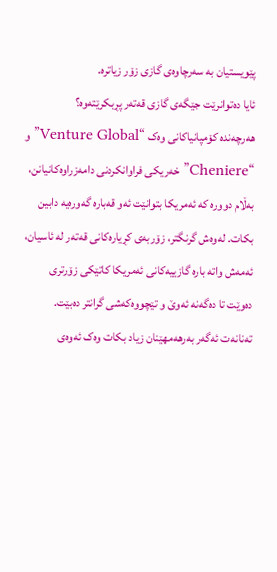پێویستیان بە سەرچاوەی گازی زۆر زیاترە.
ئایا دەتوانرێت جێگەی گازی قەتەر پڕبکرێتەوە؟
هەرچەندە کۆمپانیاکانی وەک “Venture Global” و “Cheniere” خەریکی فراوانکردنی دامەزراوەکانیانن، بەڵام دوورە کە ئەمریکا بتوانێت ئەو قەبارە گەورەیە دابین بکات. لەوەش گرنگتر، زۆربەی کڕیارەکانی قەتەر لە ئاسیان، ئەمەش واتە بارە گازییەکانی ئەمریکا کاتێکی زۆرتری دەوێت تا دەگەنە ئەوێ و تێچووەکەشی گرانتر دەبێت. تەنانەت ئەگەر بەرهەمهێنان زیاد بکات وەک ئەوەی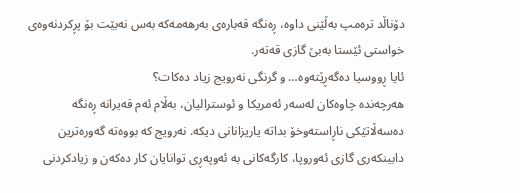دۆناڵد ترەمپ بەڵێنی داوە، ڕەنگە قەبارەی بەرهەمەکە بەس نەبێت بۆ پڕکردنەوەی خواستی ئێستا بەبێ گازی قەتەر.
ئایا ڕووسیا دەگەڕێتەوە… و گرنگی نەرویج زیاد دەکات؟
هەرچەندە چاوەکان لەسەر ئەمریکا و ئوسترالیان، بەڵام ئەم قەیرانە ڕەنگە دەسەڵاتێکی ناڕاستەوخۆ بداتە یاریزانانی دیکە. نەرویج کە بووەتە گەورەترین دابینکەری گازی ئەوروپا، کارگەکانی بە ئەوپەڕی توانایان کار دەکەن و زیادکردنی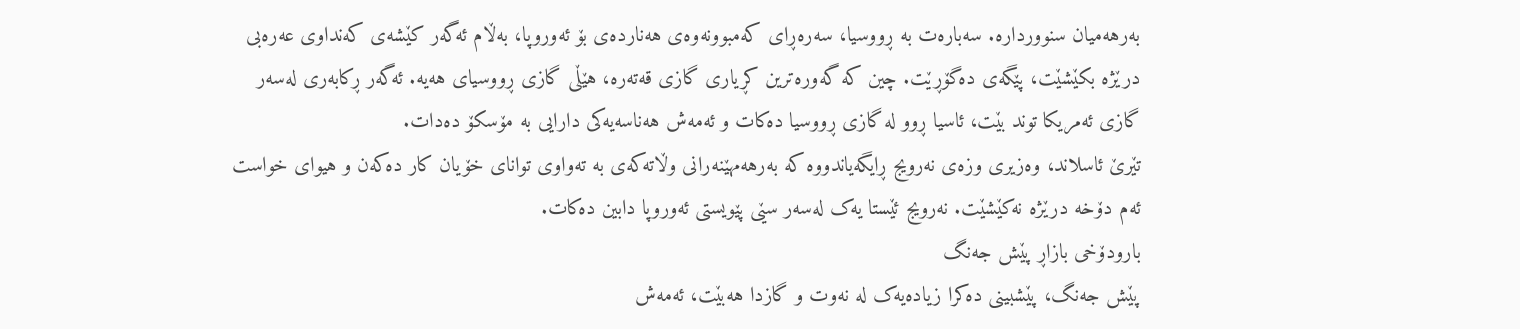بەرهەمیان سنووردارە. سەبارەت بە ڕووسیا، سەرەڕای کەمبوونەوەی هەناردەی بۆ ئەوروپا، بەڵام ئەگەر کێشەی کەنداوی عەرەبی درێژە بکێشێت، پێگەی دەگۆڕێت. چین کە گەورەترین کڕیاری گازی قەتەرە، هێڵی گازی ڕووسیای هەیە. ئەگەر ڕکابەری لەسەر گازی ئەمریکا توند بێت، ئاسیا ڕوو لە گازی ڕووسیا دەکات و ئەمەش هەناسەیەکی دارایی بە مۆسکۆ دەدات.
تێرێ ئاسلاند، وەزیری وزەی نەرویج ڕایگەیاندووە کە بەرهەمهێنەرانی وڵاتەکەی بە تەواوی توانای خۆیان کار دەکەن و هیوای خواست ئەم دۆخە درێژە نەکێشێت. نەرویج ئێستا یەک لەسەر سێی پێویستی ئەوروپا دابین دەکات.
بارودۆخی بازاڕ پێش جەنگ
پێش جەنگ، پێشبینی دەکرا زیادەیەک لە نەوت و گازدا هەبێت، ئەمەش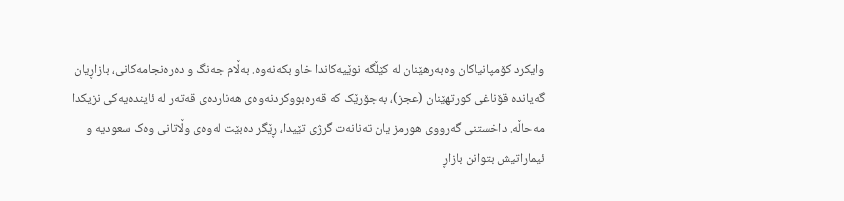وایکرد کۆمپانیاکان وەبەرهێنان لە کێڵگە نوێیەکاندا خاو بکەنەوە. بەڵام جەنگ و دەرەنجامەکانی، بازاڕیان گەیاندە قۆناغی کورتهێنان (عجز)، بەجۆرێک کە قەرەبووکردنەوەی هەناردەی قەتەر لە ئایندەیەکی نزیکدا مەحاڵە. داخستنی گەرووی هورمز یان تەنانەت گرژی تێیدا، ڕێگر دەبێت لەوەی وڵاتانی وەک سعودیە و ئیماراتیش بتوانن بازاڕ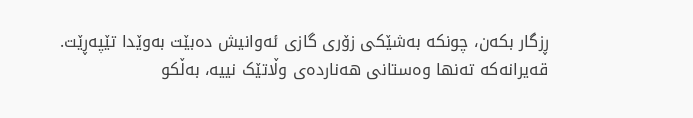ڕزگار بکەن، چونکە بەشێکی زۆری گازی ئەوانیش دەبێت بەوێدا تێپەڕێت.
قەیرانەکە تەنها وەستانی هەناردەی وڵاتێک نییە، بەڵکو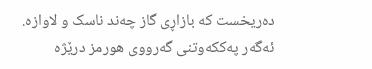دەریخست کە بازاڕی گاز چەند ناسک و لاوازە. ئەگەر پەککەوتنی گەرووی هورمز درێژە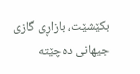بکێشێت، بازاڕی گازی جیهانی دەچێتە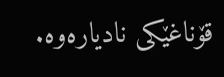قۆناغێکی نادیارەوە.